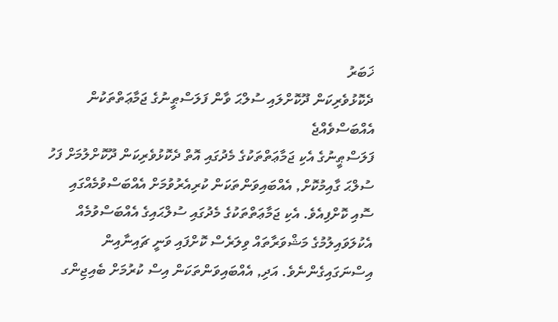ޚަބަރު
ދެކޮޅުވެރިކަން ދޫކޮށްލައި ސުލްޙަ ވާން ފަލަސްޠީނުގެ ޖަމާޢަތްތަކުން އެއްބަސްވެއްޖެ
ފަލަސްޠީނުގެ އެކި ޖަމާޢަތްތަކުގެ މެދުގައި އޮތް ދެކޮޅުވެރިކަން ދޫކޮށްލުމަށް ފަހު ސުލްޙަ ގާއިމުކޮށް, އެއްބައިވަންތަކަން ކުރިއެރުވުމަށް އެއްބަސްވުމެއްގައި ސޮއި ކޮށްފިއެވެ. އެކި ޖަމާޢަތްތަކުގެ މެދުގައި ސުލްޙައިގެ އެއްބަސްވުމެއް އެކުލަވައިލުމުގެ މަޝްވަރާތައް ވިލަރެސް ކޮށްފައި ވަނީ ޗައިނާއިން އިސްނަގައިގެންނެވެ. އަދި, އެއްބައިވަންތަކަން އިސް ކުރުމަށް ބެއިޖިންގ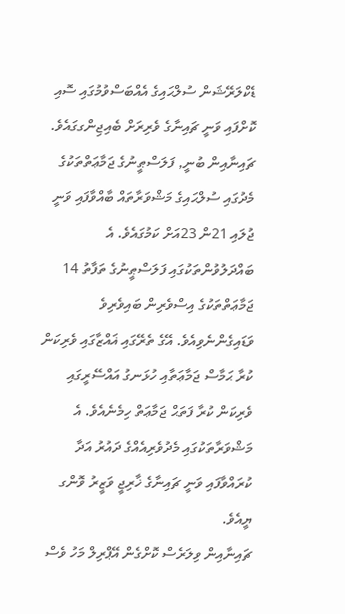ޑެކްލަރޭޝަން ސުލްޙައިގެ އެއްބަސްވުމުގައި ސޮއި ކޮށްފައި ވަނީ ޗައިނާގެ ވެރިރަށް ބެއިޖިންގގައެވެ.
ޗައިނާއިން ބުނީ, ފަލަސްޠީނުގެ ޖަމާޢަތްތަކުގެ މެދުގައި ސުލްޙައިގެ މަޝްވަރާތައް ބާއްވާފައި ވަނީ ޖުލައި 21ން 23އަށް ކަމުގައެވެ. އެ ބައްދަލުވުންތަކުގައި ފަލަސްޠީނުގެ ތަފާތު 14 ޖަމާޢަތްތަކުގެ އިސްވެރިން ބައިވެރިވެ ވަޑައިގެންނެވިއެވެ. އޭގެ ތެރޭގައި ޣައްޒާގައި ވެރިކަން ކުރާ ޙަމާސް ޖަމާޢަތާއި ހުޅަނގު އައްސޭރީގައި ވެރިކަން ކުރާ ފަތަޙް ޖަމާޢަތް ހިމެނެއެވެ. އެ މަޝްވަރާތަކުގައި މެދުވެރިއެއްގެ ދައުރު އަދާ ކުރައްވާފައި ވަނީ ޗައިނާގެ ޚާރިޖީ ވަޒީރު ވޮންގ ޔީއެވެ.
ޗައިނާއިން ވިލަރެސް ކޮށްގެން އޭޕްރިލް މަހު ވެސް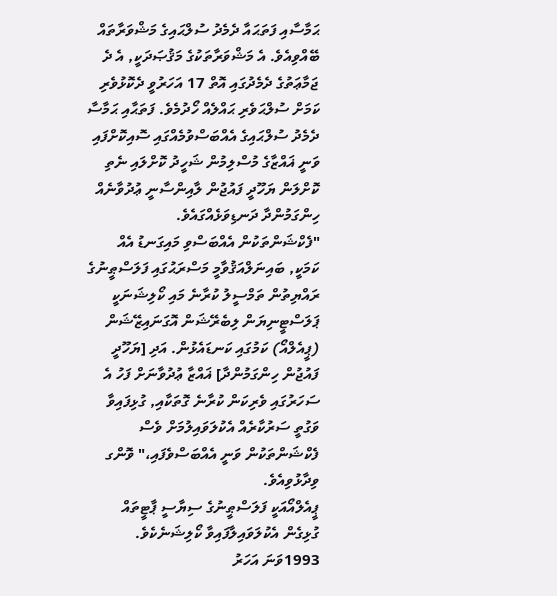ޙަމާސާއި ފަތަޙައާ ދެމެދު ސުލްޙައިގެ މަޝްވަރާތައް ބޭއްވިއެވެ. އެ މަޝްވަރާތަކުގެ މަޤުޞަދަކީ, އެ ދެ ޖަމާޢަތުގެ ދެމެދުގައި އޮތް 17 އަހަރުވީ ދެކޮޅުވެރި ކަމަށް ސުލްޙަވެރި ޙައްލެއް ހޯދުމެވެ. ފަތަޙާއި ޙަމާސާ ދެމެދު ސުލްޙައިގެ އެއްބަސްވުމެއްގައި ސޮއިކޮށްފައި ވަނީ ޣައްޒާގެ މުސްލިމުން ޝަހީދު ކޮށްލައި ނެތި ކޮށްލަން ޔަހޫދީ ފައުޖުން ލާއިންސާނީ ޢުދުވާނެއް ހިންގަމުންދާ ދަނޑިވަޅެއްގައެވެ.
"ފެކްޝަންތަކުން އެއްބަސްވި މައިގަނޑު އެއް ކަމަކީ, ބައިނަލްއަޤުވާމީ މަސްރަޙުގައި ފަލަސްޠީނުގެ ރައްޔިތުން ތަމްސީލު ކުރާނެ މައި ކޯލިޝަނަކީ ޕަލަސްޓީނިޔަން ލިބެރޭޝަން އޮގަނައިޒޭޝަން (ޕީއެލްއޯ) ކަމުގައި ކަނޑައެޅުން. އަދި [ޔަހޫދީ ފައުޖުން ހިންގަމުންދާ] ޣައްޒާ ޢުދުވާނަށް ފަހު އެ ސަހަރުގައި ވެރިކަން ކުރާނެ ގޮތަކާއި, ގުޅިފައިވާ ވަގުތީ ސަރުކާރެއް އެކުލަވައިލުމަށް ވެސް ފެކްޝަންތަކުން ވަނީ އެއްބަސްވެފައި،" ވޮންގ ވިދާޅުވިއެވެ.
ޕީއެލްއޯއަކީ ފަލަސްޠީނުގެ ސިޔާސީ ޕާޓީތައް ގުޅިގެން އެކުލަވައިލާފައިވާ ކޯލިޝަނެކެވެ. 1993ވަނަ އަހަރު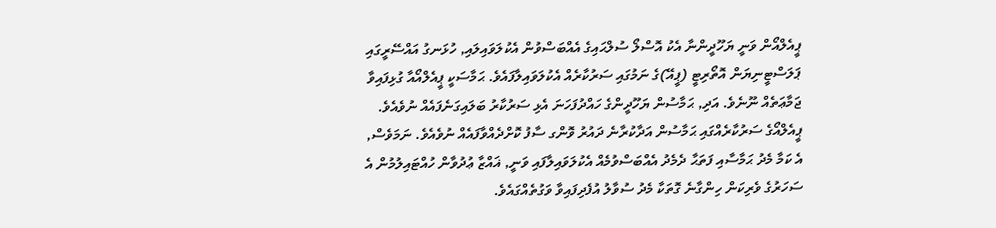ޕީއެލްއޯން ވަނީ ޔަހޫދީންނާ އެކު އޮސްލޯ ސުލްޙައިގެ އެއްބަސްވުން އެކުލަވައިލައި, ހުޅަނގު އައްސޭރީގައި ޕަލަސްޓީނިޔަން އޮތޯރިޓީ (ޕީއޭ)ގެ ނަމުގައި ސަރުކާރެއް އެކުލަވައިލާފައެވެ. ޙަމާސަކީ ޕީއެލްއޯއާ ގުޅިފައިވާ ޖަމާޢަތެއް ނޫނެވެ. އަދި, ޙަމާސުން ޔަހޫދީންގެ ހައްދުފަހަނަ އެޅި ސަރުކާރު ބަލައިގަނެފައެއް ނުވެއެވެ.
ޕީއެލްއޯގެ ސަރުކާރެއްގައި ޙަމާސުން އަދާކުރާނެ ދައުރު ވޮންގ ސާފު ކޮށްދެއްވާފައެއް ނުވެއެވެ. ނަމަވެސް, އެ ކަމާ މެދު ޙަމާސާއި ފަތަޙާ ދެމެދު އެއްބަސްވުމެއް އެކުލަވައިލާފައި ވަނީ, ޣައްޒާ ޢުދުވާން ހުއްޓައިލުމުން އެ ސަހަރުގެ ވެރިކަން ހިންގާނެ ގޮތަކާ މެދު ސުވާލު އުފެދިފައިވާ ވަގުތެއްގައެވެ.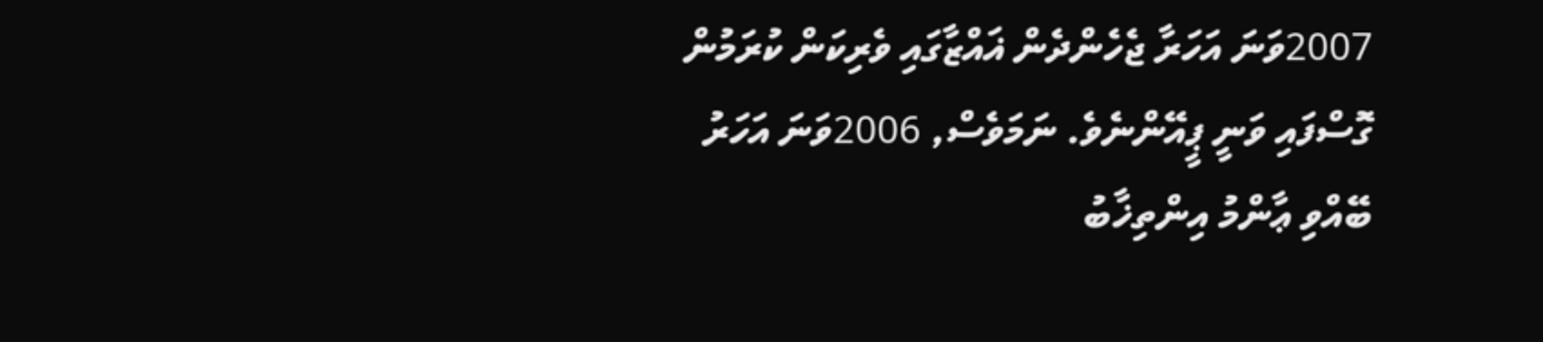2007ވަނަ އަހަރާ ޖެހެންދެން ޣައްޒާގައި ވެރިކަން ކުރަމުން ގޮސްފައި ވަނީ ޕީއޭންނެވެ. ނަމަވެސް, 2006ވަނަ އަހަރު ބޭއްވި ޢާންމު އިންތިޚާބު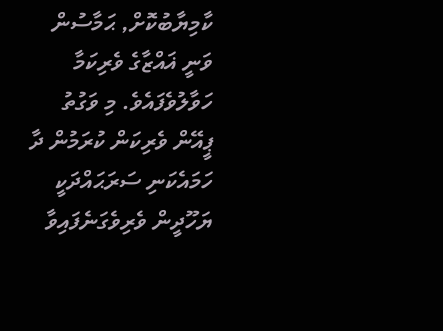ކާމިޔާބުކޮށް, ޙަމާސުން ވަނީ ޣައްޒާގެ ވެރިކަމާ ހަވާލުވެފައެވެ. މި ވަގުތު ޕީއޭން ވެރިކަން ކުރަމުން ދާ ހަމައެކަނި ސަރަޙައްދަކީ ޔަހޫދީން ވެރިވެގަނެފައިވާ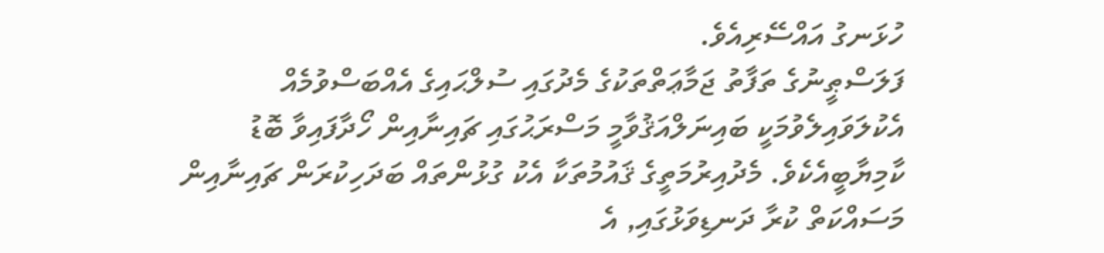ހުޅަނގު އައްސޭރިއެވެ.
ފަލަސްޠީނުގެ ތަފާތު ޖަމާޢަތްތަކުގެ މެދުގައި ސުލްޙައިގެ އެއްބަސްވުމެއް އެކުލަވައިލެވުމަކީ ބައިނަލްއަޤުވާމީ މަސްރަޙުގައި ޗައިނާއިން ހޯދާފައިވާ ބޮޑު ކާމިޔާބީއެކެވެ. މެދުއިރުމަތީގެ ޤައުމުތަކާ އެކު ގުޅުންތައް ބަދަހިކުރަން ޗައިނާއިން މަސައްކަތް ކުރާ ދަނޑިވަޅުގައި, އެ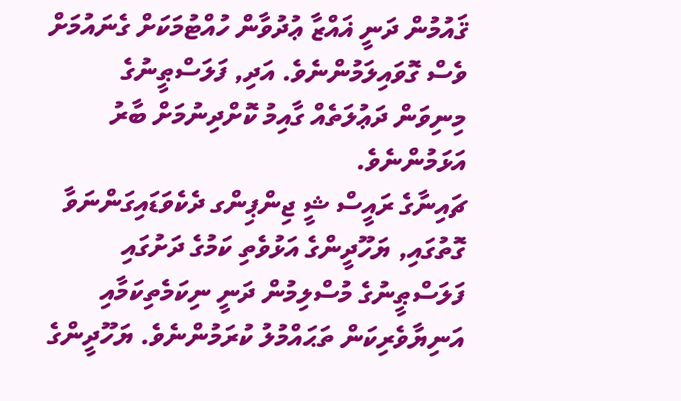ޤައުމުން ދަނީ ޣައްޒާ ޢުދުވާން ހުއްޓުމަކަށް ގެނައުމަށް ވެސް ގޮވައިލަމުންނެވެ. އަދި, ފަލަސްޠީނުގެ މިނިވަން ދަޢުލަތެއް ގާއިމު ކޮށްދިނުމަށް ބާރު އަޅަމުންނެވެ.
ޗައިނާގެ ރައީސް ޝީ ޖިންޕިންގ ދެކެވަޑައިގަންނަވާ ގޮތުގައި, ޔަހޫދީންގެ އަޅުވެތި ކަމުގެ ދަށުގައި ފަލަސްޠީނުގެ މުސްލިމުން ދަނީ ނިކަމެތިކަމާއި އަނިޔާވެރިކަން ތަޙައްމުލު ކުރަމުންނެވެ. ޔަހޫދީންގެ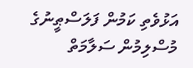އަޅުވެތި ކަމުން ފަލަސްޠީނުގެ މުސްލިމުން ސަލާމަތް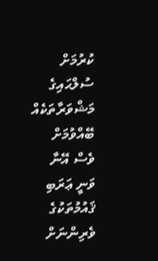ކުރުމަށް ސުލްޙައިގެ މަޝްވަރާތަކެއް ބޭއްވުމަށް ވެސް އޭނާ ވަނީ ޢަރަބި ޤައުމުތަކުގެ ވެރިންނަށް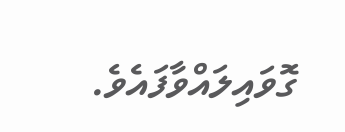ގޮވައިލައްވާފައެވެ.